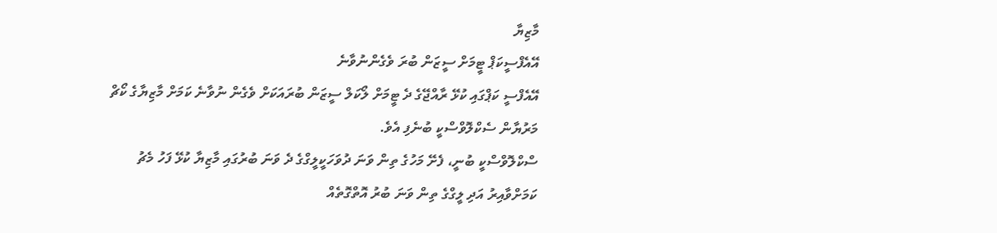މާޒިޔާ
އޭއެފްސީކަޕް ޓީމަށް ސީޒަން ބުރަ ވެގެންނުވާނެ
އޭއެފްސީ ކަޕްގައި ކުޅޭ ރާއްޖޭގެ ދެ ޓީމަށް ލޯކަލް ސީޒަން ބުރައަކަށް ވެގެން ނުވާނެ ކަމަށް މާޒިޔާގެ ކޯޗް މަރުޔާން ސެކްލޮވްސްކީ ބުނެފި އެވެ.
ސްކްލޮވްސްކީ ބުނީ، ފެށޭ މަހުގެ ތިން ވަނަ ދުވަހަކީލީގްގެ ދެ ވަނަ ބުރުގައި މާޒިޔާ ކުޅޭ ފަހު މެޗު ކަމަށްވާއިރު އަދި ލީގްގެ ތިން ވަނަ ބުރު އޮތްގޮތެއް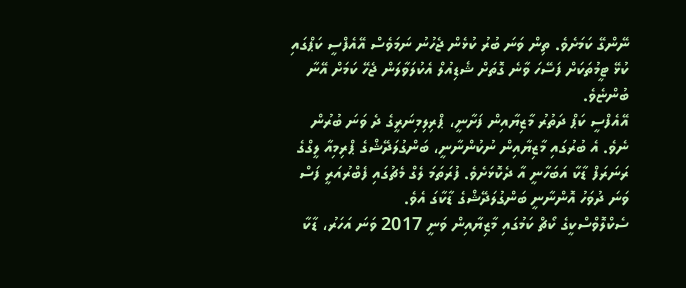ނޭންގޭ ކަމަށެވެ. ތިން ވަނަ ބުރު ކުޅެން ޖެހުނު ނަމަވެސް އޭއެފްސީ ކަޕްގައި ކުޅޭ ޓީމުތަކަށް ފަސޭހަ ވާނެ ގޮތަށް ޝެޑިއުލް އެކުލަވާލަން ޖެހޭ ކަމަށް އޭނާ ބުންޏެވެ.
އޭއެފްސީ ކަޕް ދަތުރު މާޒިޔާއިން ފަށާނީ، ޕްރިލިމިނަރީގެ ދެ ވަނަ ބުރުން ނެވެ. އެ ބުރުގައި މާޒިޔާއިން ނުކުންނާނީ، ބަންގުލަދޭޝްގެ ޕްރިމިއާ ލީގްގެ ރަނަރަފް ޑާކާ އަބަހާނީ އާ ދެކޮޅަށެވެ. ފުރަތަމަ ލެގް މެޗުގައި ފެބްރުއަރީ ފަސް ވަނަ ދުވަހު އޮންނާނީ ބަންގުލަދޭޝްގެ ޑާކާގަ އެވެ.
ސެކްލޮވްސްކީގެ ކޯޗް ކަމުގައި މާޒިޔާއިން ވަނީ 2017 ވަނަ އަހަރު، ޑާކާ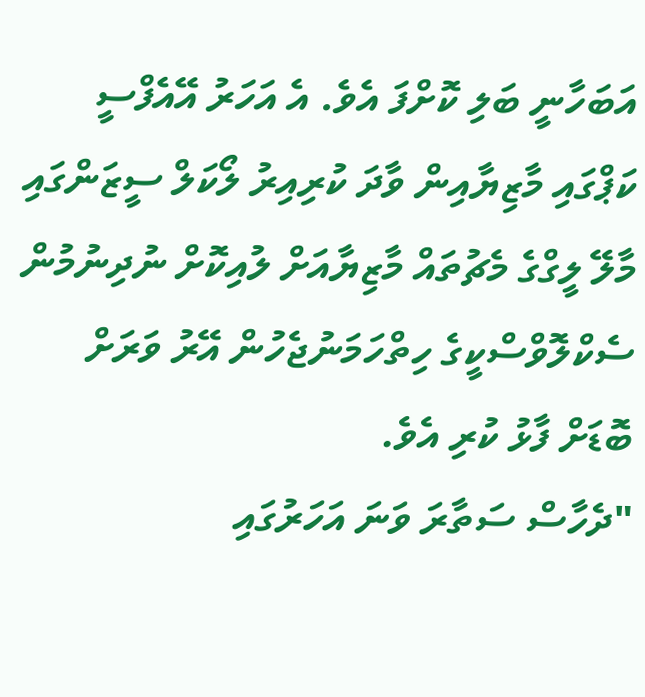އަބަހާނީ ބަލި ކޮށްފަ އެވެ. އެ އަހަރު އޭއެފްސީ ކަޕްގައި މާޒިޔާއިން ވާދަ ކުރިއިރު ލޯކަލް ސީޒަންގައި މާލޭ ލީގްގެ މެޗުތައް މާޒިޔާއަށް ލުއިކޮށް ނުދިނުމުން ސެކްލޮވްސްކީގެ ހިތްހަމަނުޖެހުން އޭރު ވަރަށް ބޮޑަށް ފާޅު ކުރި އެވެ.
"ދެހާސް ސަތާރަ ވަނަ އަހަރުގައި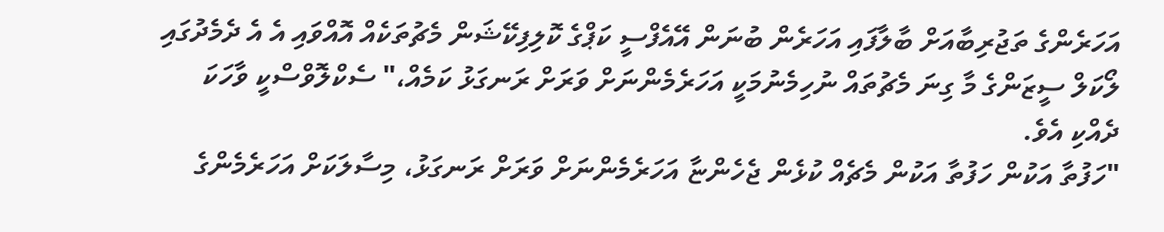އަހަރެންގެ ތަޖުރިބާއަށް ބާލާފައި އަހަރެން ބުނަން އޭއެފްސީ ކަޕްގެ ކޮލިފިކޭޝަން މެޗުތަކެއް އޮއްވައި އެ އެ ދެމެދުގައި ލޯކަލް ސީޒަންގެ މާ ގިނަ މެޗުތައް ނުހިމެނުމަކީ އަހަރެމެންނަށް ވަރަށް ރަނގަޅު ކަމެއް،" ސެކްލޮވްސްކީ ވާހަކަ ދެއްކި އެވެ.
"ހަފުތާ އަކުން ހަފުތާ އަކުން މެޗެއް ކުޅެން ޖެހެންޏާ އަހަރެމެންނަށް ވަރަށް ރަނގަޅު، މިސާލަކަށް އަހަރެމެންގެ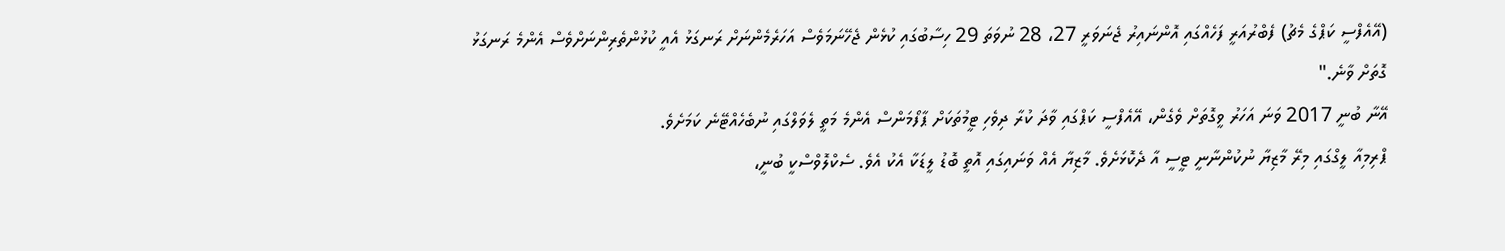(އޭއެފްސީ ކަޕްގެ މެޗު) ފެބްރުއަރީ ފަހެއްގައި އޮންނައިރު ޖެނަވަރީ 27، 28 ނުވަތަ 29 ހިސާބުގައި ކުޅެން ޖެހޭނަމަވެސް އަހަރެމެންނަށް ރަނގަޅު އެއީ ކުޅުންތެރިންނަށްވެސް އެންމެ ރަނގަޅު ގޮތަށް ވާނެ."
އޭނާ ބުނީ 2017 ވަނަ އަހަރު ވީގޮތަށް ވެގެން، އޭއެފްސީ ކަޕްގައި ވާދަ ކުރާ ދިވެހި ޓީމުތަކަށް ޕާފޯމަންސް އެންމެ މަތީ ލެވަލްގައި ނުބެހެއްޓޭނެ ކަމަށެވެ.
ޕްރިމިއާ ލީގްގައި މިރޭ މާޒިޔާ ނުކުންނާނީ ޓީސީ އާ ދެކޮޅަށެވެ. މާޒިޔާ އެއް ވަނައިގައި އޮތީ ބޮޑު ލީޑަކާ އެކު އެވެ. ސެކްލޮވްސްކީ ބުނީ،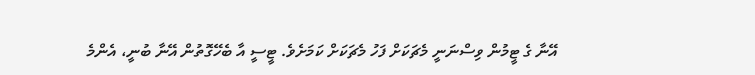އޭނާ ގެ ޓީމުން ވިސްނަނީ މެޗަކަށް ފަހު މެޗަކަށް ކަމަށެވެ. ޓީސީ އާ ބެހޭގޮތުން އޭނާ ބުނީ، އެންމެ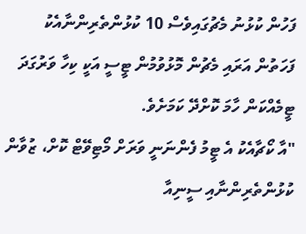ފަހުން ކުޅުނު މެޗުގައިވެސް 10 ކުޅުންތެރިންނާއެކު ފަހަތުން އަރައި މެޗުން މޮޅުވުމުން ޓީސީ އަކީ ކިހާ ވަރުގަދަ ޓީމެއްކަން ހާމަ ކޮށްދޭ ކަމަށެވެ.
"އާ ކޯޗާއެކު އެ ޓީމު ފެންނަނީ ވަރަށް މޯޓިވޭޓް ކޮށް، ޒުވާން ކުޅުންތެރިންނާއި ސީނިއާ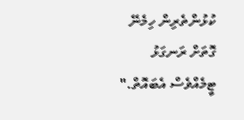ކުޅުންތެރިން ހިމެނޭ ގޮތަށް ރަނގަޅު ޓީމެއްވެސް އެބައޮތް."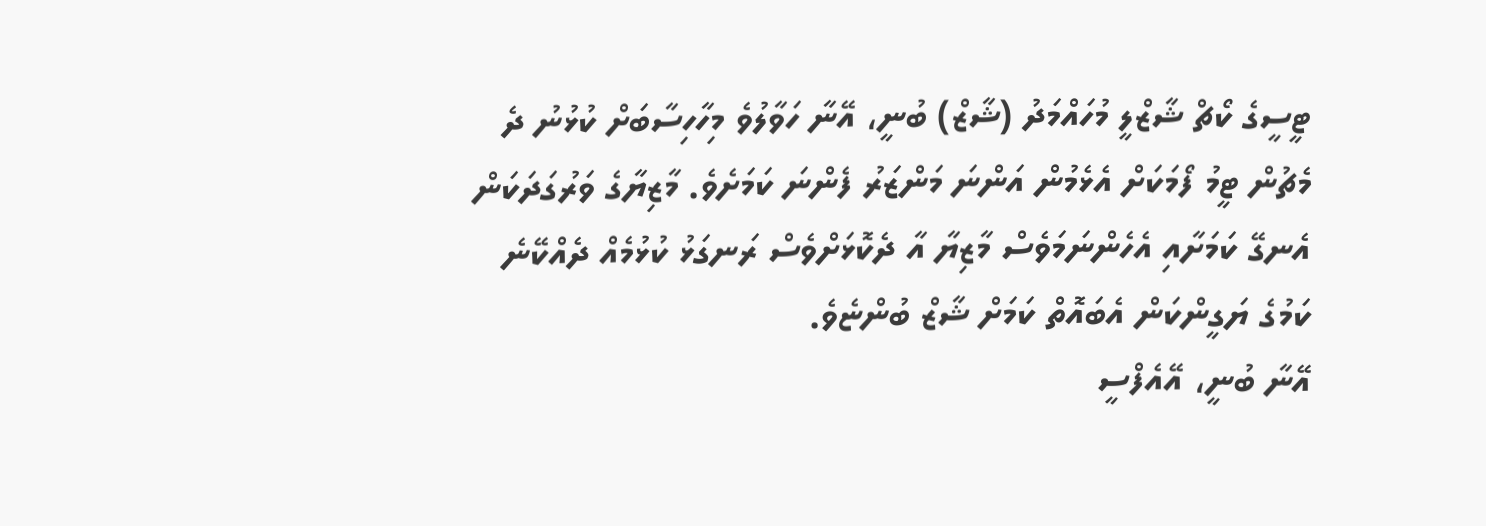ޓީސީގެ ކޯޗް ޝާޒްލީ މުހައްމަދު (ޝާޒް) ބުނީ، އޭނާ ހަވާލުވެ މިހާހިސާބަށް ކުޅުނު ދެ މެޗުން ޓީމު ފޯމަކަށް އެޅެމުން އަންނަ މަންޒަރު ފެންނަ ކަމަށެވެ. މާޒިޔާގެ ވަރުގަދަކަން އެނގޭ ކަމަށާއި އެހެންނަމަވެސް މާޒިޔާ އާ ދެކޮޅަށްވެސް ރަނގަޅު ކުޅުމެއް ދެއްކޭނެ ކަމުގެ ޔަގީންކަން އެބައޮތް ކަމަށް ޝާޒް ބުންޏެވެ.
އޭނާ ބުނީ، އޭއެފްސީ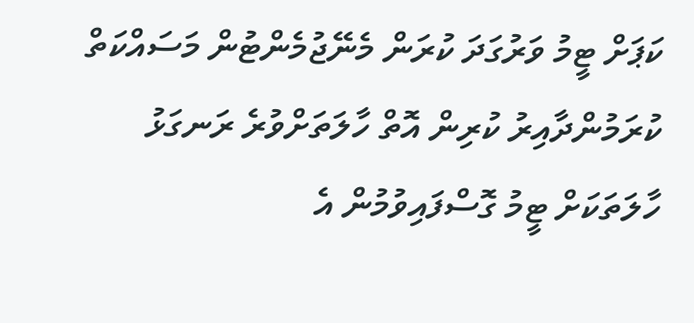ކަޕަށް ޓީމު ވަރުގަދަ ކުރަން މެނޭޖުމެންޓުން މަސައްކަތް ކުރަމުންދާއިރު ކުރިން އޮތް ހާލަތަށްވުރެ ރަނގަޅު ހާލަތަކަށް ޓީމު ގޮސްފައިވުމުން އެ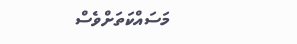މަސައްކަތަށްވެސް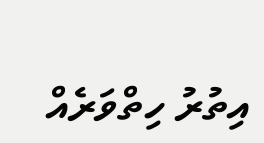އިތުރު ހިތްވަރެއް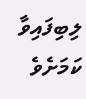ލިބިފައިވާ ކަމަށެވެ